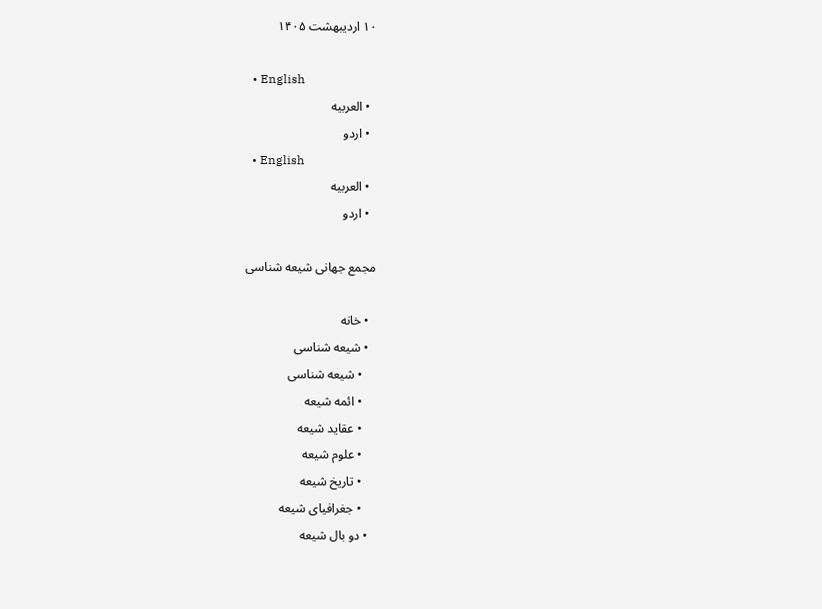۱۰ اردیبهشت ۱۴۰۵

  • English
  • العربیه
  • اردو
  • English
  • العربیه
  • اردو

مجمع جهانی شیعه شناسی

  • خانه
  • شیعه شناسی
    • شیعه شناسی
    • ائمه شیعه
    • عقاید شیعه
    • علوم شیعه
    • تاریخ شیعه
    • جغرافیای شیعه
  • دو بال شیعه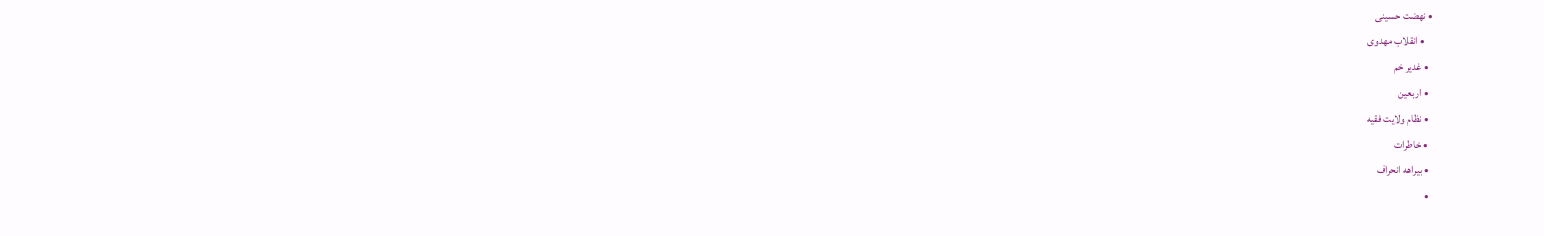• نهضت حسینی
    • انقلاب مهدوی
  • غدیر خم
  • اربعین
  • نظام ولایت فقیه
  • خاطرات
  • بیراهه انحراف
  •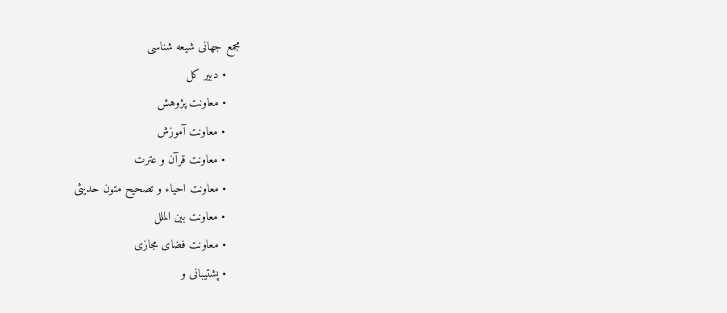مجمع جهانی شیعه شناسی
    • دبیر کل
    • معاونت پژوهش
    • معاونت آموزش
    • معاونت قرآن و عترت
    • معاونت احیاء و تصحیح متون حدیثی
    • معاونت بین الملل
    • معاونت فضای مجازی
    • پشتیبانی و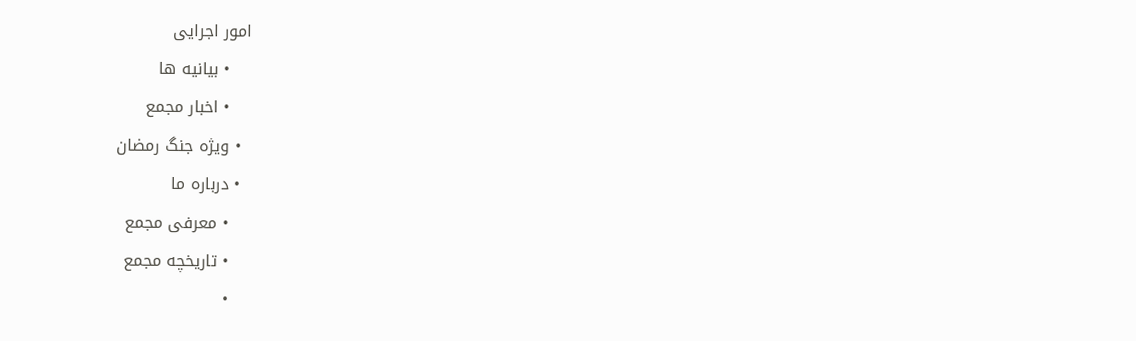امور اجرایی
    • بیانیه ها
    • اخبار مجمع
  • ویژه جنگ رمضان
  • درباره ما
    • معرفی مجمع
    • تاریخچه مجمع
    •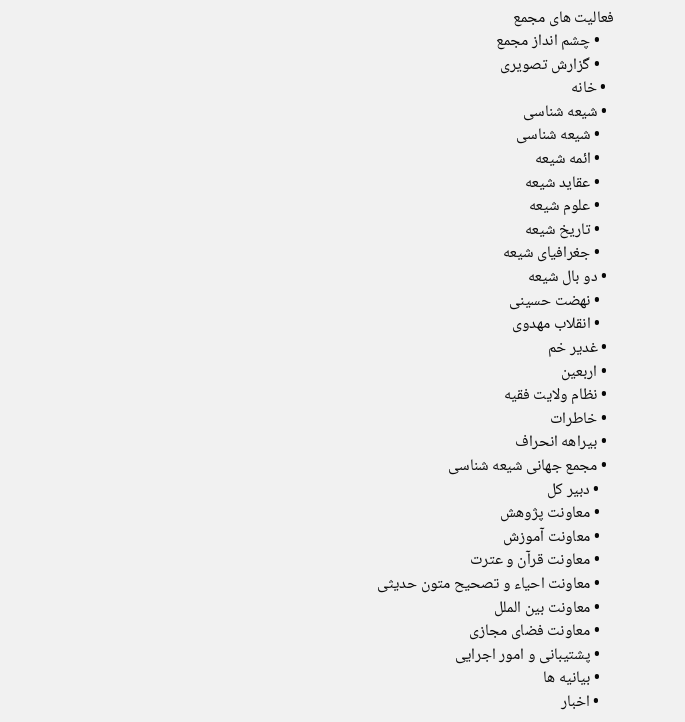فعالیت های مجمع
    • چشم انداز مجمع
    • گزارش تصویری
  • خانه
  • شیعه شناسی
    • شیعه شناسی
    • ائمه شیعه
    • عقاید شیعه
    • علوم شیعه
    • تاریخ شیعه
    • جغرافیای شیعه
  • دو بال شیعه
    • نهضت حسینی
    • انقلاب مهدوی
  • غدیر خم
  • اربعین
  • نظام ولایت فقیه
  • خاطرات
  • بیراهه انحراف
  • مجمع جهانی شیعه شناسی
    • دبیر کل
    • معاونت پژوهش
    • معاونت آموزش
    • معاونت قرآن و عترت
    • معاونت احیاء و تصحیح متون حدیثی
    • معاونت بین الملل
    • معاونت فضای مجازی
    • پشتیبانی و امور اجرایی
    • بیانیه ها
    • اخبار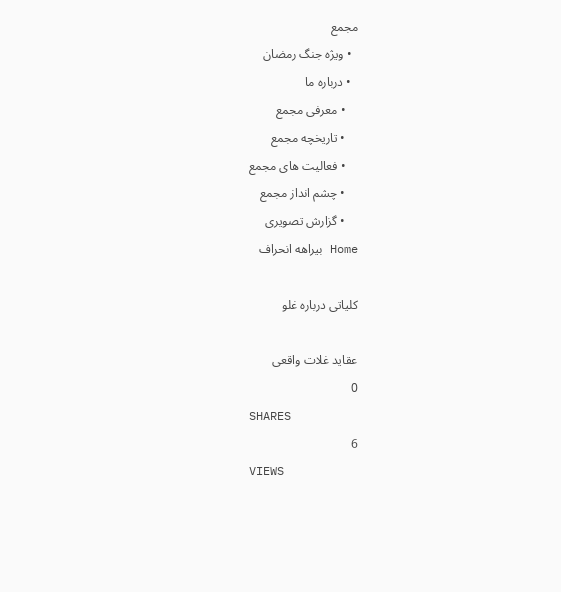مجمع
  • ویژه جنگ رمضان
  • درباره ما
    • معرفی مجمع
    • تاریخچه مجمع
    • فعالیت های مجمع
    • چشم انداز مجمع
    • گزارش تصویری
Home بیراهه انحراف

کلیاتی درباره غلو

عقاید غلات واقعى
0
SHARES
6
VIEWS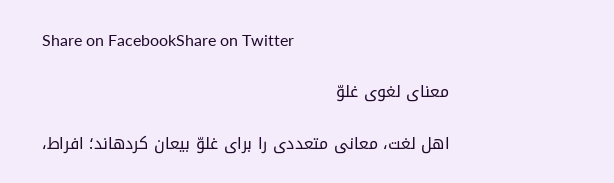Share on FacebookShare on Twitter

معناى لغوى غلوّ

اهل لغت، معانى متعددى را براى غلوّ بیعان کردهاند؛ افراط،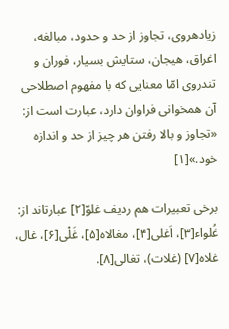زیادهروى، تجاوز از حد و حدود، مبالغه، اغراق، هیجان، ستایش بسیار، فوران و تندروى امّا معنایى که با مفهوم اصطلاحى آن همخوانى فراوان دارد، عبارت است از: «تجاوز و بالا رفتن هر چیز از حد و اندازه خود.»[۱]

برخى تعبیرات هم ردیف غلوّ[۲] عبارتاند از: غُلواء[۳]، اَغلى[۴]، مغالاه[۵]، غَلْى[۶]، غال، غلاه[۷] (غلات)، تغالى[۸].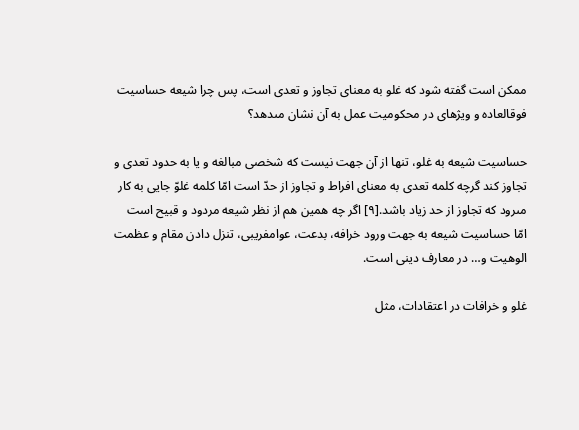ممکن است گفته شود که غلو به معناى تجاوز و تعدى است، پس چرا شیعه حساسیت فوقالعاده و ویژهاى در محکومیت عمل به آن نشان مىدهد؟

حساسیت شیعه به غلو، تنها از آن جهت نیست که شخصى مبالغه و یا به حدود تعدى و تجاوز کند گرچه کلمه تعدى به معناى افراط و تجاوز از حدّ است امّا کلمه غلوّ جایى به کار مىرود که تجاوز از حد زیاد باشد.[۹] اگر چه همین هم از نظر شیعه مردود و قبیح است امّا حساسیت شیعه به جهت ورود خرافه، بدعت، عوامفریبى، تنزل دادن مقام و عظمت الوهیت و… در معارف دینى است.

غلو و خرافات در اعتقادات، مثل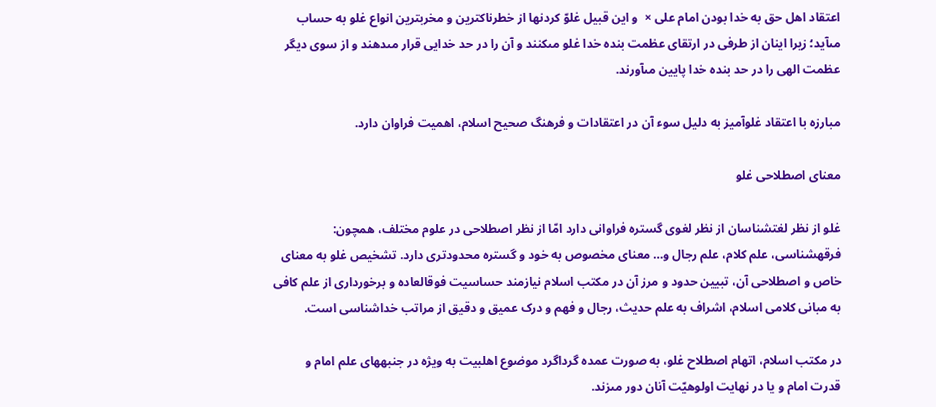اعتقاد اهل حق به خدا بودن امام على ×  و این قبیل غلوّ کردنها از خطرناکترین و مخربترین انواع غلو به حساب مىآید؛ زیرا اینان از طرفى در ارتقاى عظمت بنده خدا غلو مىکنند و آن را در حد خدایى قرار مىدهند و از سوى دیگر عظمت الهى را در حد بنده خدا پایین مىآورند.

مبارزه با اعتقاد غلوآمیز به دلیل سوء آن در اعتقادات و فرهنگ صحیح اسلام، اهمیت فراوان دارد.

معنای اصطلاحی غلو

غلو از نظر لغتشناسان از نظر لغوى گستره فراوانى دارد امّا از نظر اصطلاحى در علوم مختلف، همچون: فرقهشناسى، علم کلام، علم رجال و… معناى مخصوص به خود و گستره محدودترى دارد. تشخیص غلو به معناى خاص و اصطلاحى آن، تبیین حدود و مرز آن در مکتب اسلام نیازمند حساسیت فوقالعاده و برخوردارى از علم کافى به مبانى کلامى اسلام، اشراف به علم حدیث، رجال و فهم و درک عمیق و دقیق از مراتب خداشناسى است.

در مکتب اسلام، اتهام اصطلاح غلو، به صورت عمده گرداگرد موضوع اهلبیت به ویژه در جنبههاى علم امام و قدرت امام و یا در نهایت اولوهیّت آنان دور مىزند.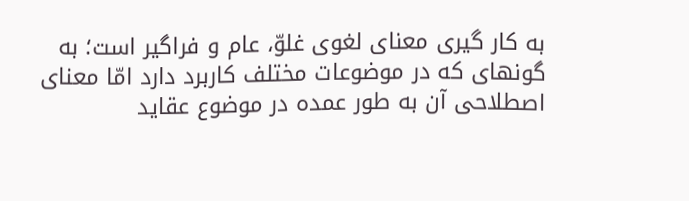به کار گیری معناى لغوى غلوّ، عام و فراگیر است؛ به گونهاى که در موضوعات مختلف کاربرد دارد امّا معناى اصطلاحى آن به طور عمده در موضوع عقاید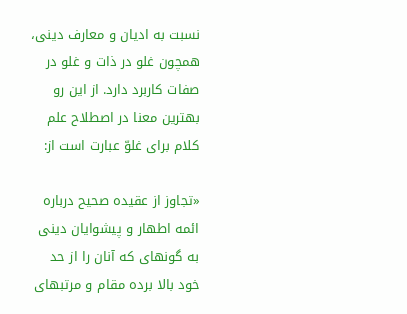نسبت به ادیان و معارف دینى، همچون غلو در ذات و غلو در صفات کاربرد دارد. از این رو بهترین معنا در اصطلاح علم کلام براى غلوّ عبارت است از:

«تجاوز از عقیده صحیح درباره ائمه اطهار و پیشوایان دینى به گونهاى که آنان را از حد خود بالا برده مقام و مرتبهاى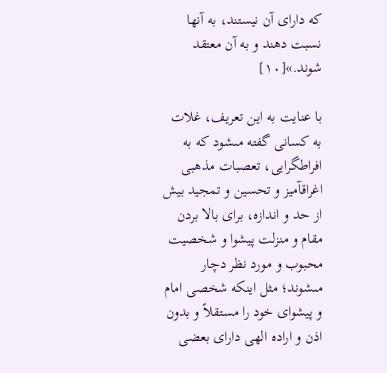که داراى آن نیستند، به آنها نسبت دهند و به آن معتقد شوند.»[۱۰]

با عنایت به این تعریف، غلات به کسانى گفته مىشود که به افراطگرایى، تعصبات مذهبى اغراقآمیز و تحسین و تمجید بیش از حد و اندازه، براى بالا بردن مقام و منزلت پیشوا و شخصیت محبوب و مورد نظر دچار مىشوند؛ مثل اینکه شخصى امام و پیشواى خود را مستقلاً و بدون اذن و اراده الهى داراى بعضى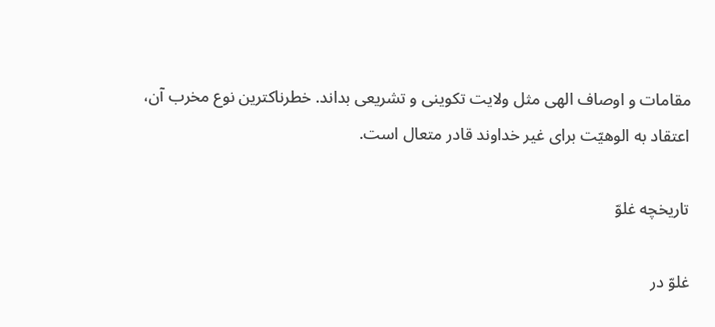مقامات و اوصاف الهى مثل ولایت تکوینى و تشریعى بداند. خطرناکترین نوع مخرب آن، اعتقاد به الوهیّت براى غیر خداوند قادر متعال است.

تاریخچه غلوّ

غلوّ در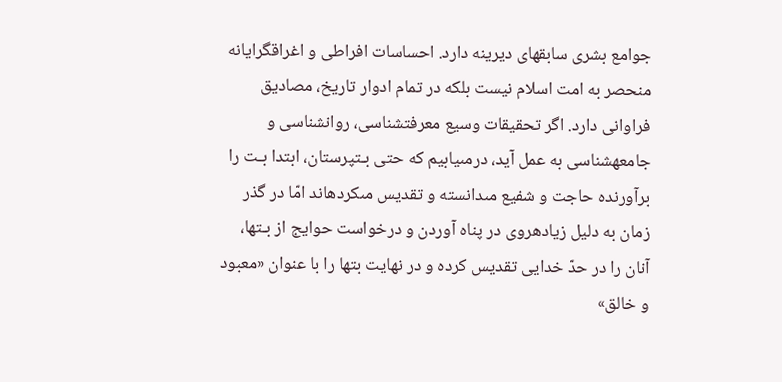جوامع بشرى سابقهاى دیرینه دارد. احساسات افراطى و اغراقگرایانه منحصر به امت اسلام نیست بلکه در تمام ادوار تاریخ، مصادیق فراوانى دارد. اگر تحقیقات وسیع معرفتشناسى، روانشناسى و جامعهشناسى به عمل آید، درمىیابیم که حتى بـتپرستان، ابتدا بـت را برآورنده حاجت و شفیع مىدانسته و تقدیس مىکردهاند امّا در گذر زمان به دلیل زیادهروى در پناه آوردن و درخواست حوایج از بـتها، آنان را در حدّ خدایى تقدیس کرده و در نهایت بتها را با عنوان «معبود و خالق»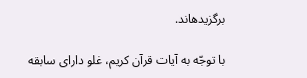برگزیدهاند.

با توجّه به آیات قرآن کریم، غلو داراى سابقه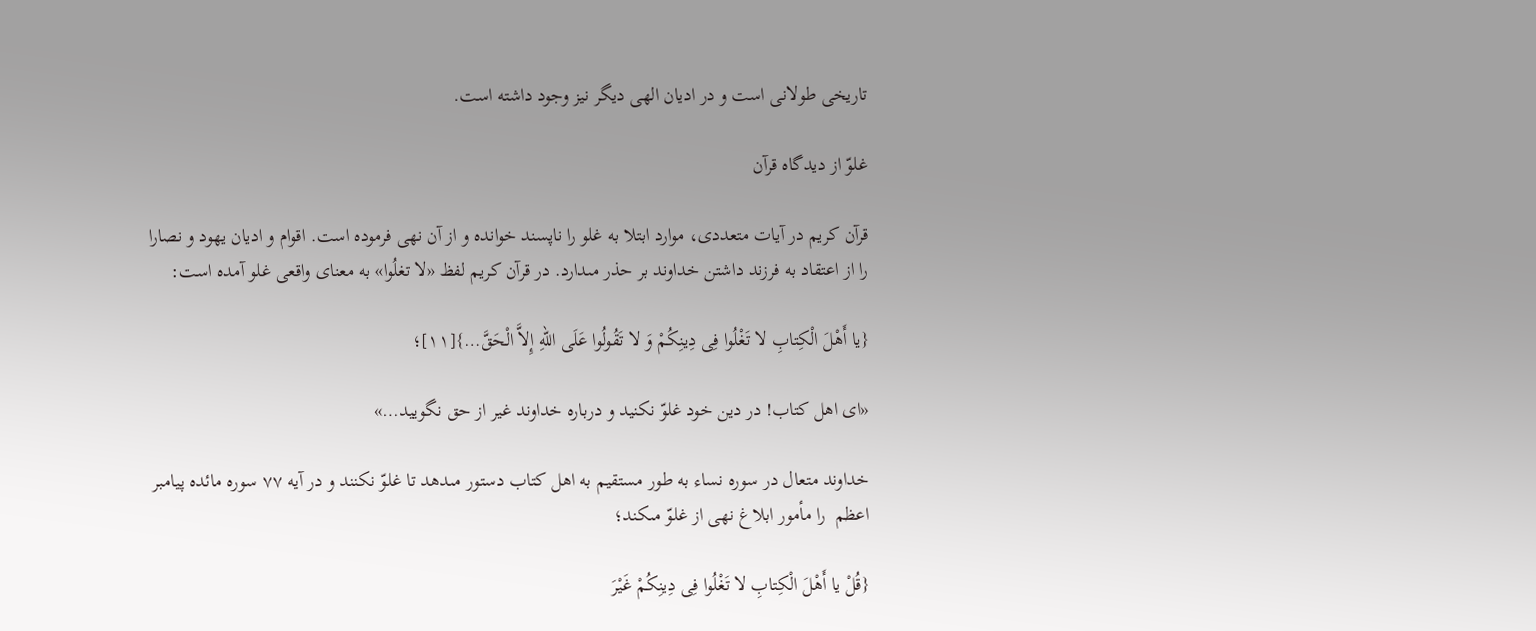تاریخى طولانى است و در ادیان الهى دیگر نیز وجود داشته است.

غلوّ از دیدگاه قرآن

قرآن کریم در آیات متعددى، موارد ابتلا به غلو را ناپسند خوانده و از آن نهى فرموده است. اقوام و ادیان یهود و نصارا را از اعتقاد به فرزند داشتن خداوند بر حذر مىدارد. در قرآن کریم لفظ «لا تغلُوا» به معناى واقعى غلو آمده است:

{یا أَهْلَ الْکِتابِ لا تَغْلُوا فِی دِینِکُمْ وَ لا تَقُولُوا عَلَى اللّهِ إِلاَّ الْحَقَّ…}[۱۱]؛

«اى اهل کتاب! در دین خود غلوّ نکنید و درباره خداوند غیر از حق نگویید…»

خداوند متعال در سوره نساء به طور مستقیم به اهل کتاب دستور مىدهد تا غلوّ نکنند و در آیه ۷۷ سوره مائده پیامبر اعظم  را مأمور ابلاغ نهى از غلوّ مىکند؛

{قُلْ یا أَهْلَ الْکِتابِ لا تَغْلُوا فِی دِینِکُمْ غَیْرَ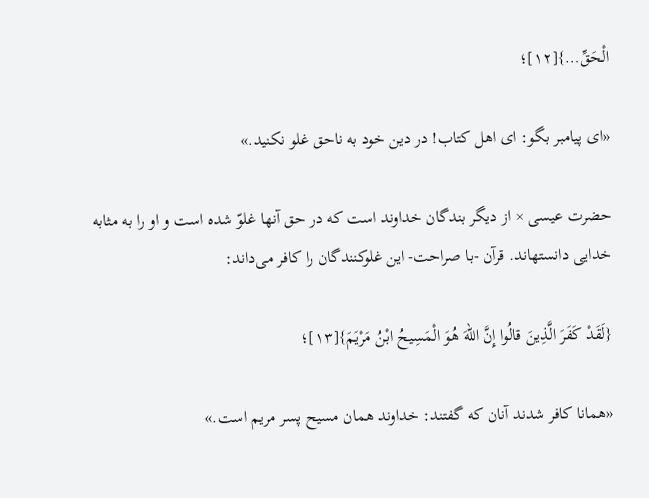الْحَقِّ…}[۱۲]؛

«اى پیامبر بگو: اى اهل کتاب! در دین خود به ناحق غلو نکنید.»

حضرت عیسى × از دیگر بندگان خداوند است که در حق آنها غلوّ شده است و او را به مثابه خدایى دانستهاند. قرآن -با صراحت- این غلوکنندگان را کافر می‌داند:

{لَقَدْ کَفَرَ الَّذِینَ قالُوا إِنَّ اللّهَ هُوَ الْمَسِیحُ ابْنُ مَرْیَمَ}[۱۳]؛

«همانا کافر شدند آنان که گفتند: خداوند همان مسیح پسر مریم است.»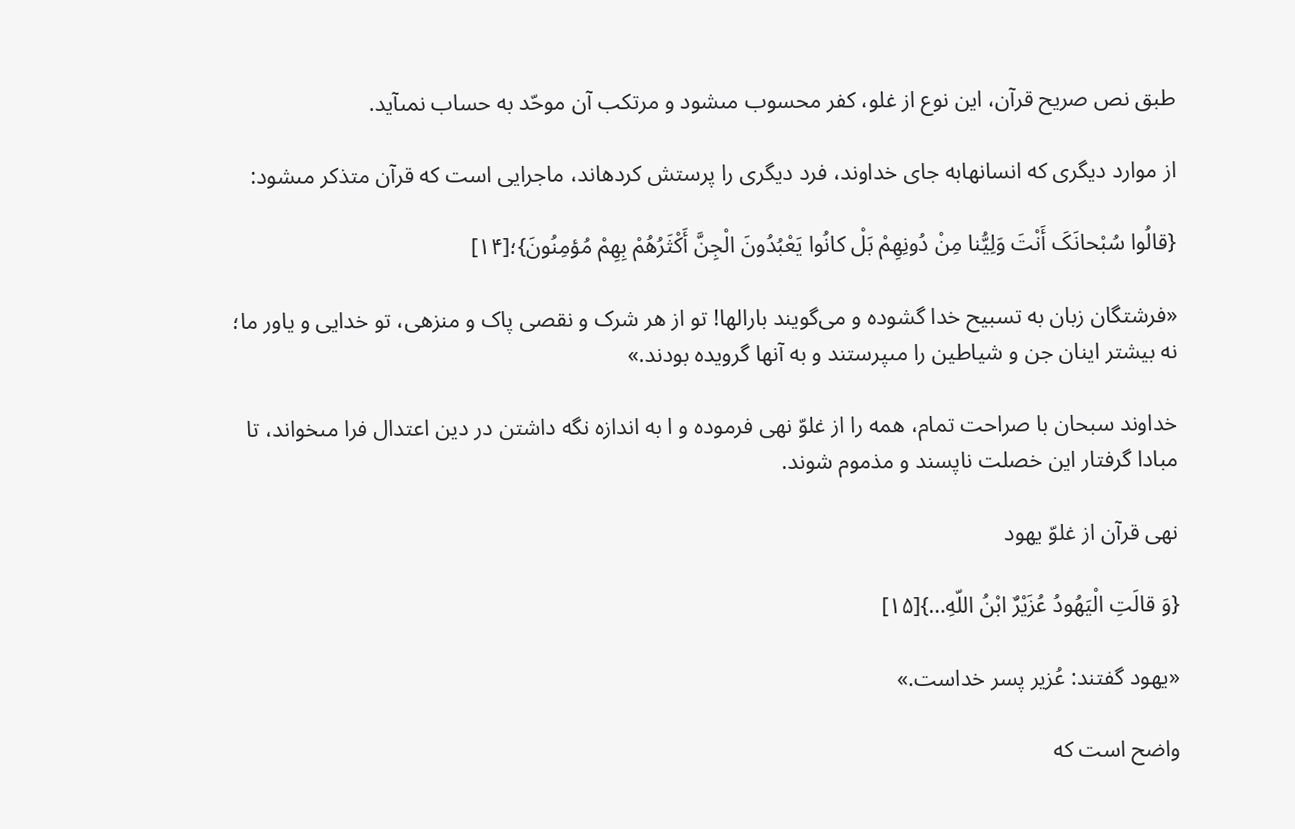طبق نص صریح قرآن، این نوع از غلو، کفر محسوب مىشود و مرتکب آن موحّد به حساب نمىآید.

از موارد دیگرى که انسانهابه جاى خداوند، فرد دیگرى را پرستش کردهاند، ماجرایى است که قرآن متذکر مىشود:

{قالُوا سُبْحانَکَ أَنْتَ وَلِیُّنا مِنْ دُونِهِمْ بَلْ کانُوا یَعْبُدُونَ الْجِنَّ أَکْثَرُهُمْ بِهِمْ مُؤمِنُونَ}؛[۱۴]

«فرشتگان زبان به تسبیح خدا گشوده و می‌گویند بارالها! تو از هر شرک و نقصى پاک و منزهى، تو خدایى و یاور ما؛ نه بیشتر اینان جن و شیاطین را مىپرستند و به آنها گرویده بودند.»

خداوند سبحان با صراحت تمام، همه را از غلوّ نهى فرموده و ا به اندازه نگه داشتن در دین اعتدال فرا مىخواند، تا مبادا گرفتار این خصلت ناپسند و مذموم شوند.

نهى قرآن از غلوّ یهود

{وَ قالَتِ الْیَهُودُ عُزَیْرٌ ابْنُ اللّهِ…}[۱۵]

«یهود گفتند: عُزیر پسر خداست.»

واضح است که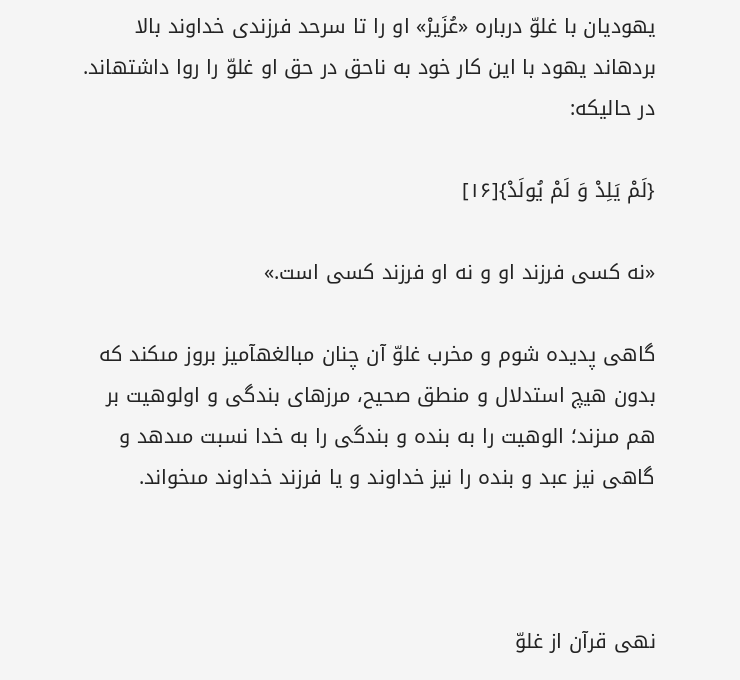یهودیان با غلوّ درباره «عُزَیرْ» او را تا سرحد فرزندى خداوند بالا بردهاند یهود با این کار خود به ناحق در حق او غلوّ را روا داشتهاند. در حالیکه:

{لَمْ یَلِدْ وَ لَمْ یُولَدْ}[۱۶]

«نه کسى فرزند او و نه او فرزند کسى است.»

گاهى پدیده شوم و مخرب غلوّ آن چنان مبالغهآمیز بروز مىکند که بدون هیچ استدلال و منطق صحیح، مرزهاى بندگى و اولوهیت بر هم مىزند؛ الوهیت را به بنده و بندگى را به خدا نسبت مىدهد و گاهى نیز عبد و بنده را نیز خداوند و یا فرزند خداوند مىخواند.



نهی قرآن از غلوّ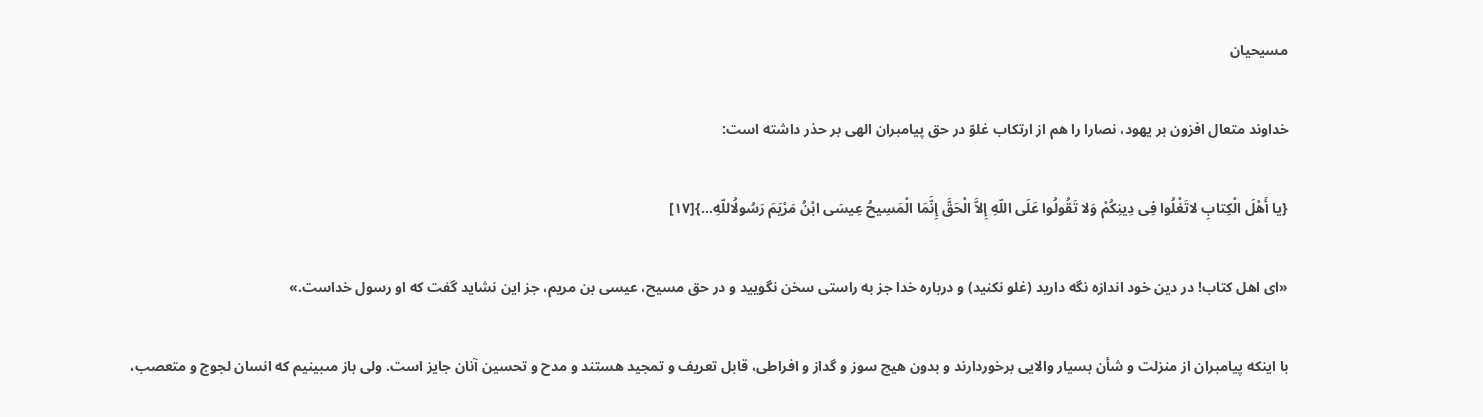مسیحیان

خداوند متعال افزون بر یهود، نصارا را هم از ارتکاب غلوّ در حق پیامبران الهى بر حذر داشته است:

{یا أَهْلَ الْکِتابِ لاتَغْلُوا فِی دِینِکُمْ وَلا تَقُولُوا عَلَى اللّهِ إِلاَّ الْحَقَّ إِنَّمَا الْمَسِیحُ عِیسَى ابْنُ مَرْیَمَ رَسُولُاللّهِ…}[۱۷]

«اى اهل کتاب! در دین خود اندازه نگه دارید (غلو نکنید) و درباره خدا جز به راستى سخن نگویید و در حق مسیح، عیسى بن مریم، جز این نشاید گفت که او رسول خداست.»

با اینکه پیامبران از منزلت و شأن بسیار والایى برخوردارند و بدون هیچ سوز و گداز و افراطى، قابل تعریف و تمجید هستند و مدح و تحسین آنان جایز است. ولى باز مىبینیم که انسان لجوج و متعصب،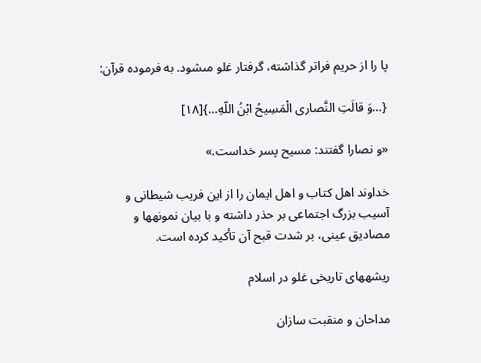پا را از حریم فراتر گذاشته، گرفتار غلو مىشود. به فرموده قرآن:

{…وَ قالَتِ النَّصارى الْمَسِیحُ ابْنُ اللّهِ…}[۱۸]

«و نصارا گفتند: مسیح پسر خداست.»

خداوند اهل کتاب و اهل ایمان را از این فریب شیطانی و آسیب بزرگ اجتماعى بر حذر داشته و با بیان نمونهها و مصادیق عینى، بر شدت قبح آن تأکید کرده است.

ریشههای تاریخی غلو در اسلام

مداحان و منقبت سازان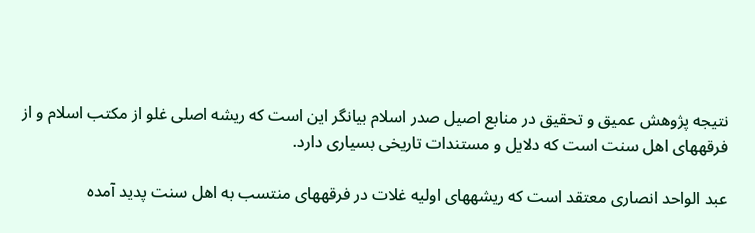نتیجه پژوهش عمیق و تحقیق در منابع اصیل صدر اسلام بیانگر این است که ریشه اصلى غلو از مکتب اسلام و از فرقههاى اهل سنت است که دلایل و مستندات تاریخى بسیارى دارد.

عبد الواحد انصارى معتقد است که ریشههاى اولیه غلات در فرقههاى منتسب به اهل سنت پدید آمده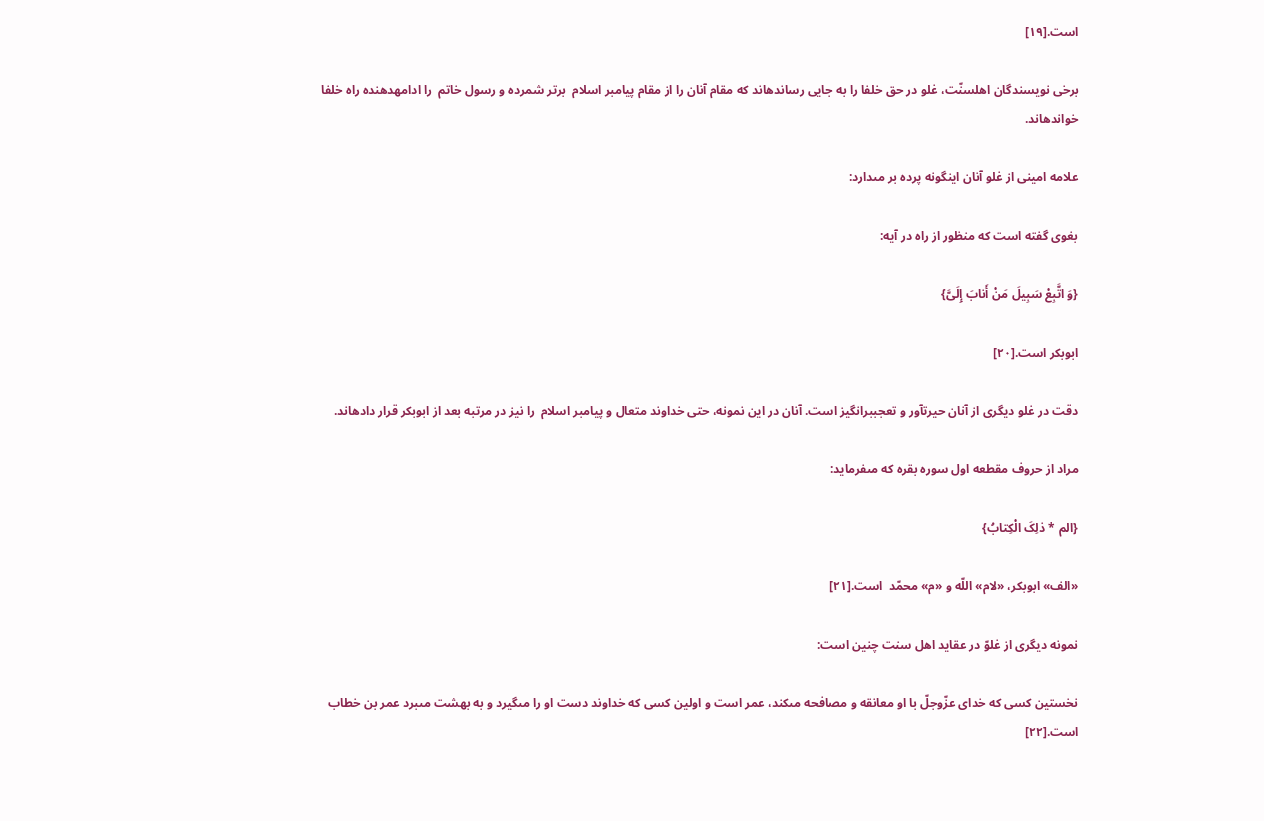است.[۱۹]

برخى نویسندگان اهلسنّت، غلو در حق خلفا را به جایى رساندهاند که مقام آنان را از مقام پیامبر اسلام  برتر شمرده و رسول خاتم  را ادامهدهنده راه خلفا خواندهاند.

علامه امینى از غلو آنان اینگونه پرده بر مىدارد:

بغوى گفته است که منظور از راه در آیه:

{وَ اتَّبِعْ سَبِیلَ مَنْ أَنابَ إِلَیَّ}

ابوبکر است.[۲۰]

دقت در غلو دیگرى از آنان حیرتآور و تعجببرانگیز است. آنان در این نمونه، حتى خداوند متعال و پیامبر اسلام  را نیز در مرتبه بعد از ابوبکر قرار دادهاند.

مراد از حروف مقطعه اول سوره بقره که مىفرماید:

{الم * ذلِکَ الْکِتابُ}

«الف» ابوبکر، «لام» اللّه و «م» محمّد  است.[۲۱]

نمونه دیگرى از غلوّ در عقاید اهل سنت چنین است:

نخستین کسى که خداى عزّوجلّ با او معانقه و مصافحه مىکند، عمر است و اولین کسى که خداوند دست او را مىگیرد و به بهشت مىبرد عمر بن خطاب است.[۲۲]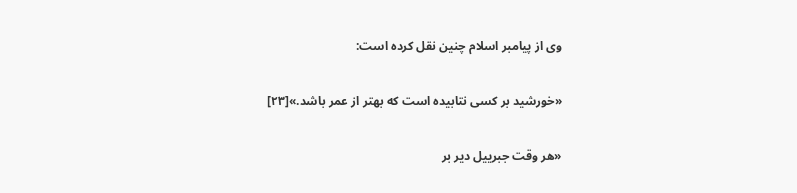وی از پیامبر اسلام چنین نقل کرده است:

«خورشید بر کسى نتابیده است که بهتر از عمر باشد.»[۲۳]

«هر وقت جبرییل دیر بر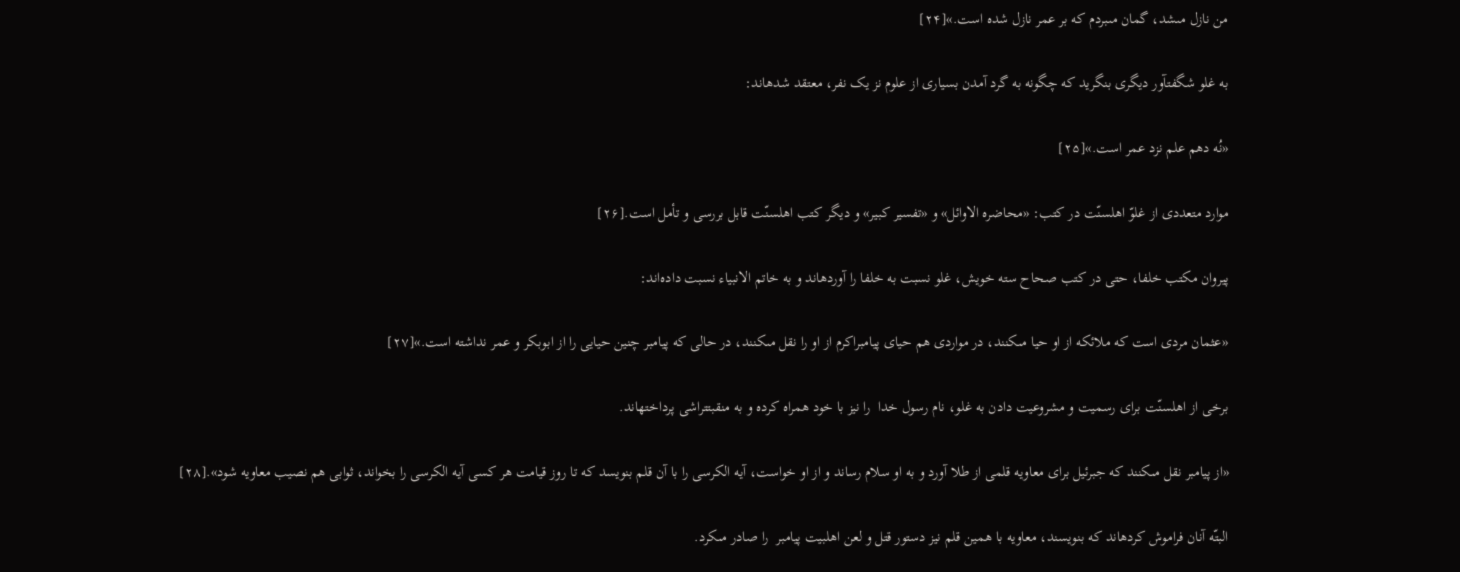من نازل مىشد، گمان مىبردم که بر عمر نازل شده است.»[۲۴]

به غلو شگفتآور دیگرى بنگرید که چگونه به گرد آمدن بسیارى از علوم نز یک نفر، معتقد شدهاند:

«نُه دهم علم نزد عمر است.»[۲۵]

موارد متعددى از غلوّ اهلسنّت در کتب: «محاضره الاوائل» و «تفسیر کبیر» و دیگر کتب اهلسنّت قابل بررسى و تأمل است.[۲۶]

پیروان مکتب خلفا، حتى در کتب صحاح سته خویش، غلو نسبت به خلفا را آوردهاند و به خاتم الانبیاء نسبت داده‌اند:

«عثمان مردى است که ملائکه از او حیا مىکنند، در مواردى هم حیاى پیامبراکرم از او را نقل مىکنند، در حالى که پیامبر چنین حیایى را از ابوبکر و عمر نداشته است.»[۲۷]

برخى از اهلسنّت براى رسمیت و مشروعیت دادن به غلو، نام رسول خدا  را نیز با خود همراه کرده و به منقبتتراشى پرداختهاند.

«از پیامبر نقل مىکنند که جبرئیل براى معاویه قلمى از طلا آورد و به او سلام رساند و از او خواست، آیه الکرسى را با آن قلم بنویسد که تا روز قیامت هر کسى آیه الکرسى را بخواند، ثوابى هم نصیب معاویه شود».[۲۸]

البتّه آنان فراموش کردهاند که بنویسند، معاویه با همین قلم نیز دستور قتل و لعن اهلبیت پیامبر  را صادر مىکرد.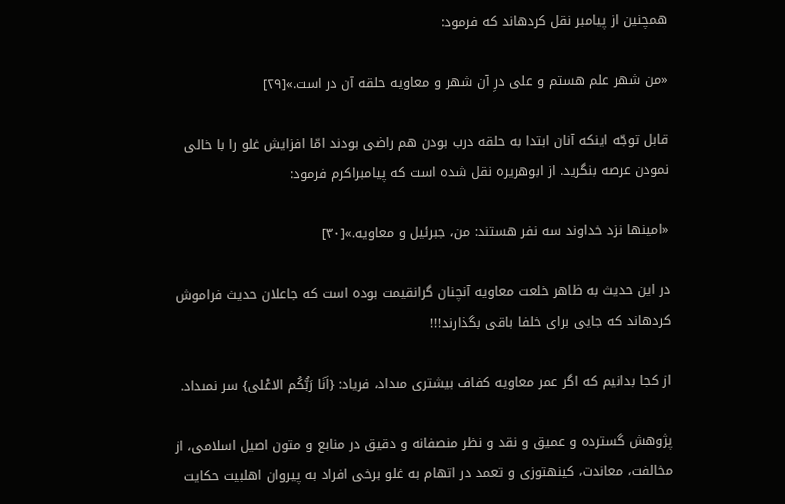همچنین از پیامبر نقل کردهاند که فرمود:

«من شهر علم هستم و على درِ آن شهر و معاویه حلقه آن در است.»[۲۹]

قابل توجّه اینکه آنان ابتدا به حلقه درب بودن هم راضى بودند امّا افزایش غلو را با خالى نمودن عرصه بنگرید. از ابوهریره نقل شده است که پیامبراکرم فرمود:

«امینها نزد خداوند سه نفر هستند: من، جبرئیل و معاویه.»[۳۰]

در این حدیث به ظاهر خلعت معاویه آنچنان گرانقیمت بوده است که جاعلان حدیث فراموش کردهاند که جایى براى خلفا باقى بگذارند!!!

از کجا بدانیم که اگر عمر معاویه کفاف بیشترى مىداد، فریاد: {اَنَا رَبُّکُم الاعْلى} سر نمىداد.

پژوهش گسترده و عمیق و نقد و نظر منصفانه و دقیق در منابع و متون اصیل اسلامى، از مخالفت، معاندت، کینهتوزى و تعمد در اتهام به غلو برخى افراد به پیروان اهلبیت حکایت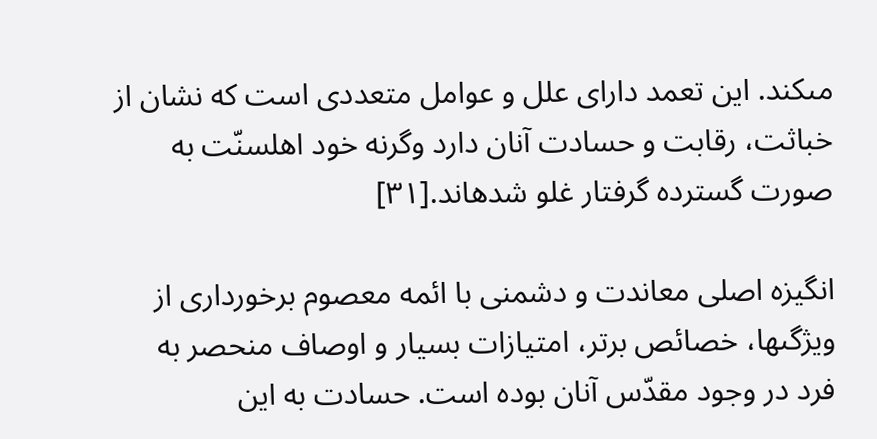مىکند. این تعمد داراى علل و عوامل متعددى است که نشان از خباثت، رقابت و حسادت آنان دارد وگرنه خود اهلسنّت به صورت گسترده گرفتار غلو شدهاند.[۳۱]

انگیزه اصلى معاندت و دشمنى با ائمه معصوم برخوردارى از ویژگىها، خصائص برتر، امتیازات بسیار و اوصاف منحصر به فرد در وجود مقدّس آنان بوده است. حسادت به این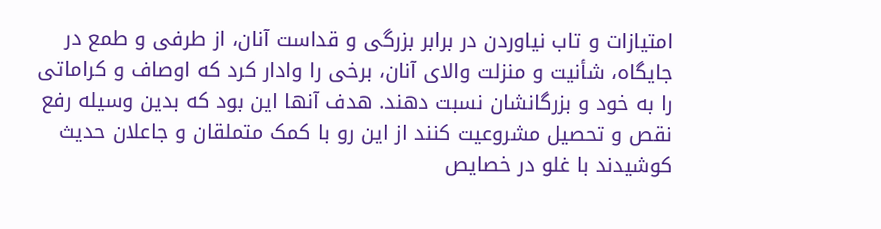امتیازات و تاب نیاوردن در برابر بزرگى و قداست آنان، از طرفى و طمع در جایگاه، شأنیت و منزلت والاى آنان، برخى را وادار کرد که اوصاف و کراماتى را به خود و بزرگانشان نسبت دهند. هدف آنها این بود که بدین وسیله رفع نقص و تحصیل مشروعیت کنند از این رو با کمک متملقان و جاعلان حدیث کوشیدند با غلو در خصایص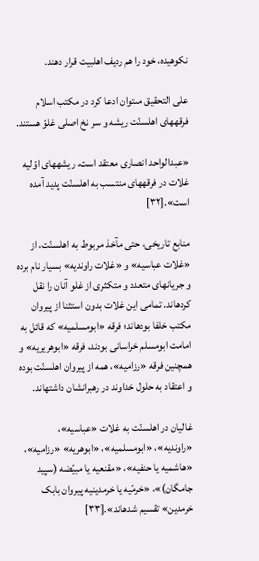نکوهیده، خود را هم ردیف اهلبیت قرار دهند.

على التحقیق مىتوان ادعا کرد در مکتب اسلام فرقههاى اهلسنّت ریشه و سر نخ اصلى غلوّ هستند.

«عبدالواحد انصارى معتقد است، ریشههاى اوّلیه غلات در فرقههاى منتسب به اهلسنّت پدید آمده است».[۳۲]

منابع تاریخى، حتى مآخذ مربوط به اهلسنّت، از «غلات عباسیه» و «غلات راوندیه» بسیار نام برده و جریانهاى متعدد و متکثرى از غلو آنان را نقل کردهاند. تمامى این غلات بدون استثنا از پیروان مکتب خلفا بودهاند؛ فرقه «ابومسلمیه» که قائل به امامت ابومسلم خراسانى بودند، فرقه «ابوهریریه» و همچنین فرقه «رزامیه»، همه از پیروان اهلسنّت بوده و اعتقاد به حلول خداوند در رهبرانشان داشتهاند.

غالیان در اهلسنّت به غلات «عباسیه»، «راوندیه»، «ابومسلمیه»، «ابوهریه» «رزامیه»، «هاشمیه یا حنفیه»، «مقنعیه یا مبیّضه (سپید جامگان)»، «خرمّیه یا خرمدینیه پیروان بابک خرمدین» تقسیم شدهاند».[۳۳]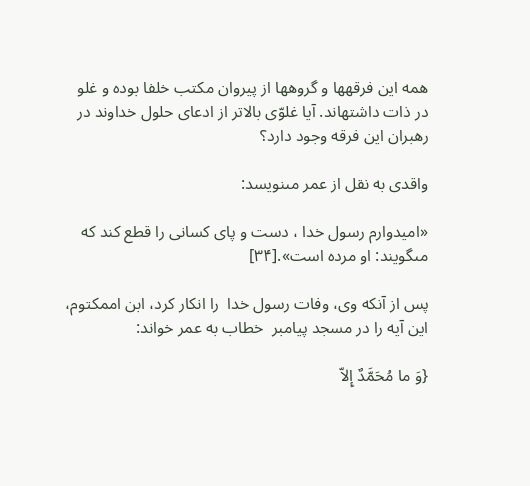همه این فرقهها و گروهها از پیروان مکتب خلفا بوده و غلو در ذات داشتهاند. آیا غلوّى بالاتر از ادعاى حلول خداوند در رهبران این فرقه وجود دارد؟

واقدى به نقل از عمر مىنویسد:

«امیدوارم رسول خدا ، دست و پاى کسانى را قطع کند که مىگویند: او مرده است».[۳۴]

پس از آنکه وى، وفات رسول خدا  را انکار کرد، ابن اممکتوم، این آیه را در مسجد پیامبر  خطاب به عمر خواند:

{وَ ما مُحَمَّدٌ إِلاّ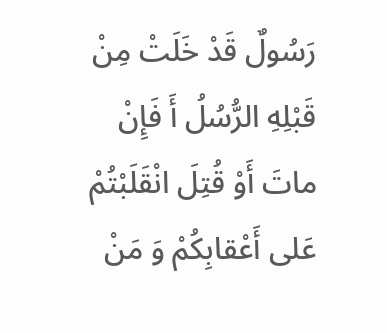رَسُولٌ قَدْ خَلَتْ مِنْ قَبْلِهِ الرُّسُلُ أَ فَإِنْ ماتَ أَوْ قُتِلَ انْقَلَبْتُمْ عَلى أَعْقابِکُمْ وَ مَنْ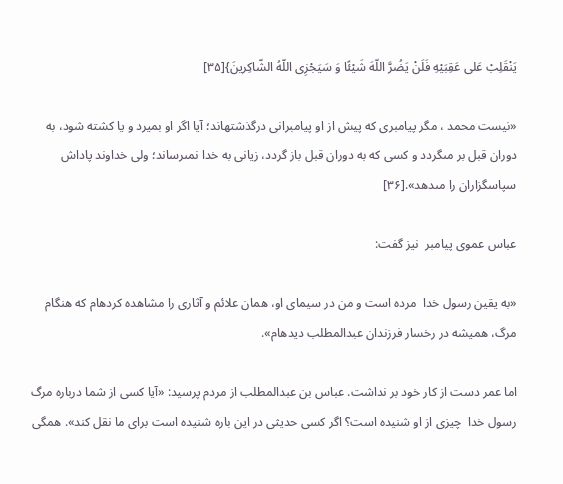یَنْقَلِبْ عَلى عَقِبَیْهِ فَلَنْ یَضُرَّ اللّهَ شَیْئًا وَ سَیَجْزِی اللّهُ الشّاکِرینَ}[۳۵]

«نیست محمد ، مگر پیامبرى که پیش از او پیامبرانى درگذشتهاند؛ آیا اگر او بمیرد و یا کشته شود، به دوران قبل بر مىگردد و کسى که به دوران قبل باز گردد، زیانى به خدا نمىرساند؛ ولى خداوند پاداش سپاسگزاران را مىدهد».[۳۶]

عباس عموى پیامبر  نیز گفت:

«به یقین رسول خدا  مرده است و من در سیماى او، همان علائم و آثارى را مشاهده کردهام که هنگام مرگ، همیشه در رخسار فرزندان عبدالمطلب دیدهام».

اما عمر دست از کار خود بر نداشت. عباس بن عبدالمطلب از مردم پرسید: «آیا کسى از شما درباره مرگ رسول خدا  چیزى از او شنیده است؟ اگر کسى حدیثى در این باره شنیده است براى ما نقل کند». همگى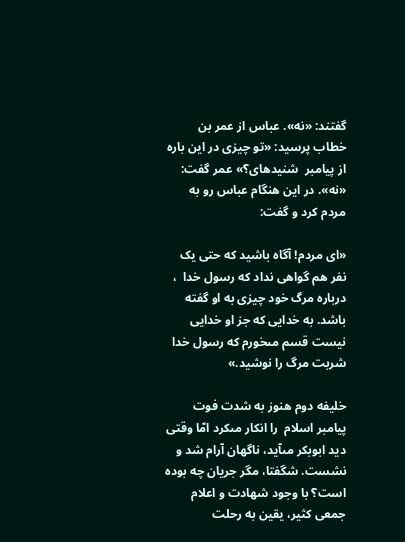گفتند: «نه». عباس از عمر بن خطاب پرسید: «تو چیزى در این باره از پیامبر  شنیدهاى؟» عمر گفت: «نه». در این هنگام عباس رو به مردم کرد و گفت:

«اى مردم! آگاه باشید که حتى یک نفر هم گواهى نداد که رسول خدا  ، درباره مرگ خود چیزى به او گفته باشد. به خدایى که جز او خدایى نیست قسم مىخورم که رسول خدا  شربت مرگ را نوشید.»

خلیفه دوم هنوز به شدت فوت پیامبر اسلام  را انکار مىکرد امّا وقتى دید ابوبکر مىآید، ناگهان آرام شد و نشست. شگفتا، مگر جریان چه بوده است؟ با وجود شهادت و اعلام جمعى کثیر، یقین به رحلت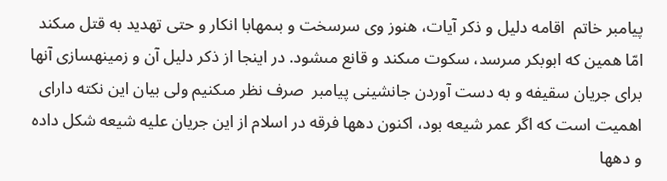پیامبر خاتم  اقامه دلیل و ذکر آیات، هنوز وى سرسخت و بىمهابا انکار و حتى تهدید به قتل مىکند امّا همین که ابوبکر مىرسد، سکوت مىکند و قانع مىشود. در اینجا از ذکر دلیل آن و زمینهسازى آنها براى جریان سقیفه و به دست آوردن جانشینى پیامبر  صرف نظر مىکنیم ولى بیان این نکته دارای اهمیت است که اگر عمر شیعه بود، اکنون دهها فرقه در اسلام از این جریان علیه شیعه شکل داده و دهها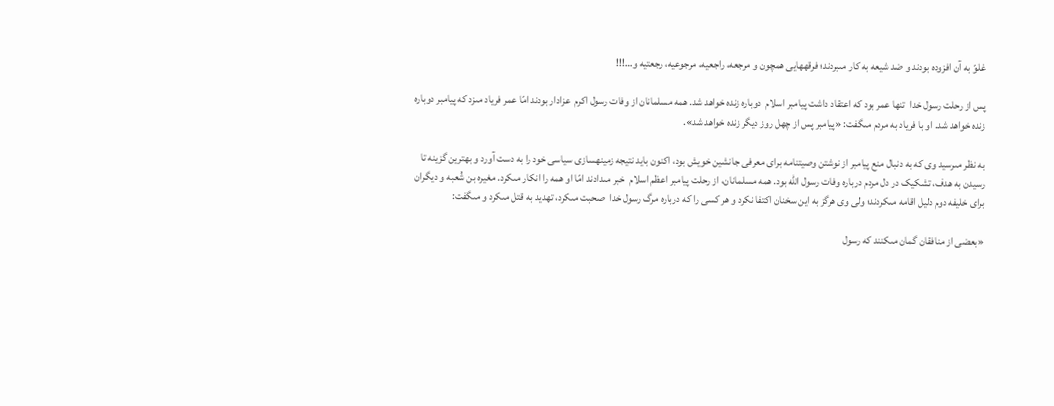غلوّ به آن افزوده بودند و ضد شیعه به کار مىبردند؛ فرقههایى همچون و مرجعه، راجعیه، مرجوعیه، رجعتیه و…!!!

پس از رحلت رسول خدا  تنها عمر بود که اعتقاد داشت پیامبر اسلام  دوباره زنده خواهد شد. همه مسلمانان از وفات رسول اکرم  عزادار بودند امّا عمر فریاد مىزد که پیامبر دوباره زنده خواهد شد. او با فریاد به مردم مىگفت: «پیامبر پس از چهل روز دیگر زنده خواهد شد».

به نظر مىرسید وى که به دنبال منع پیامبر از نوشتن وصیتنامه براى معرفى جانشین خویش بود، اکنون باید نتیجه زمینهسازى سیاسى خود را به دست آورد و بهترین گزینه تا رسیدن به هدف، تشکیک در دل مردم درباره وفات رسول اللّه بود. همه مسلمانان، از رحلت پیامبر اعظم اسلام  خبر مىدادند امّا او همه را انکار مىکرد. مغیره بن شُعبه و دیگران براى خلیفه دوم دلیل اقامه مىکردند؛ ولى وى هرگز به این سخنان اکتفا نکرد و هر کسى را که درباره مرگ رسول خدا  صحبت مىکرد، تهدید به قتل مىکرد و مىگفت:

«بعضى از منافقان گمان مىکنند که رسول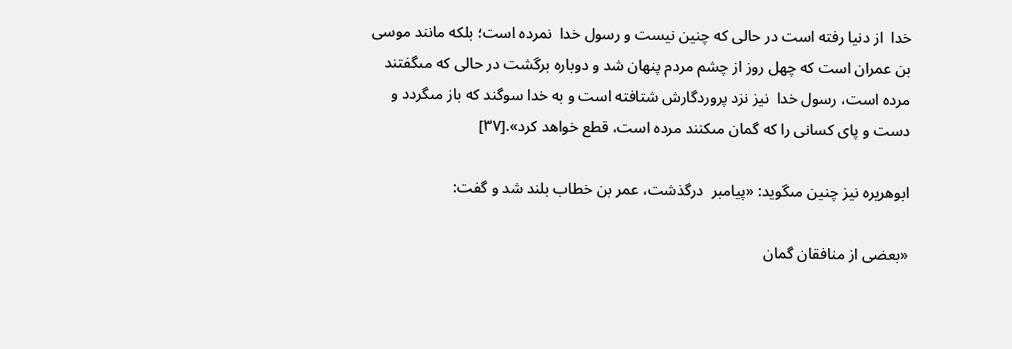خدا  از دنیا رفته است در حالى که چنین نیست و رسول خدا  نمرده است؛ بلکه مانند موسى بن عمران است که چهل روز از چشم مردم پنهان شد و دوباره برگشت در حالى که مىگفتند مرده است، رسول خدا  نیز نزد پروردگارش شتافته است و به خدا سوگند که باز مىگردد و دست و پاى کسانى را که گمان مىکنند مرده است، قطع خواهد کرد».[۳۷]

ابوهریره نیز چنین مىگوید: «پیامبر  درگذشت، عمر بن خطاب بلند شد و گفت:

«بعضى از منافقان گمان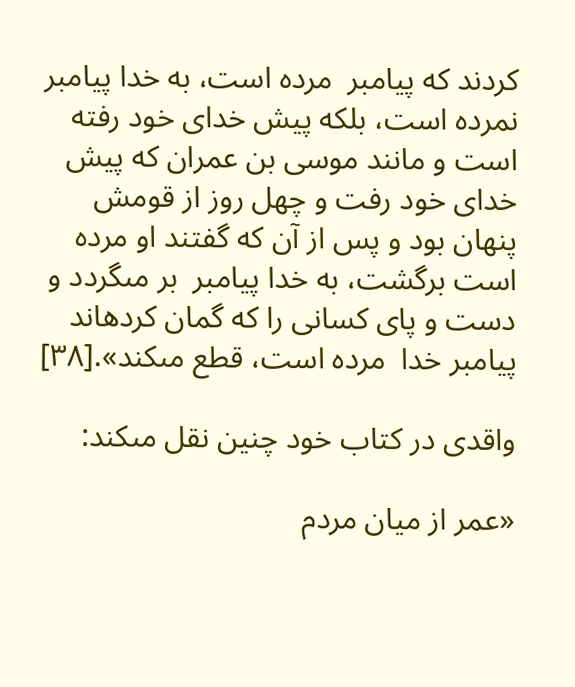کردند که پیامبر  مرده است، به خدا پیامبر  نمرده است، بلکه پیش خداى خود رفته است و مانند موسى بن عمران که پیش خداى خود رفت و چهل روز از قومش پنهان بود و پس از آن که گفتند او مرده است برگشت، به خدا پیامبر  بر مىگردد و دست و پاى کسانى را که گمان کردهاند پیامبر خدا  مرده است، قطع مىکند».[۳۸]

واقدى در کتاب خود چنین نقل مىکند:

«عمر از میان مردم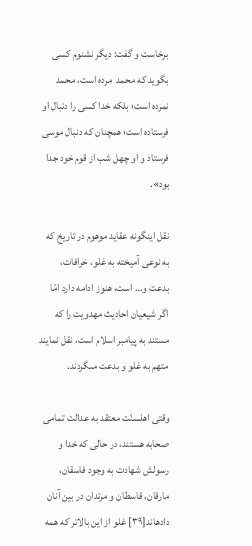برخاست و گفت: دیگر نشنوم کسى بگوید که محمد  مرده است، محمد  نمرده است؛ بلکه خدا کسى را دنبال او فرستاده است؛ همچنان که دنبال موسى فرستاد و او چهل شب از قوم خود جدا بود».

نقل اینگونه عقاید موهوم در تاریخ که به نوعى آمیخته به غلو، خرافات، بدعت و… است، هنوز ادامه دارد امّا اگر شیعیان احادیث مهدویت را که مستند به پیامبر اسلام است، نقل نمایند متهم به غلو و بدعت مىگردند.

وقتى اهلسنّت معتقد به عدالت تمامى صحابه هستند، در حالى که خدا و رسولش شهادت به وجود فاسقان، مارقان، قاسطان و مرتدان در بین آنان دادهاند[۳۹] غلو از این بالاتر که همه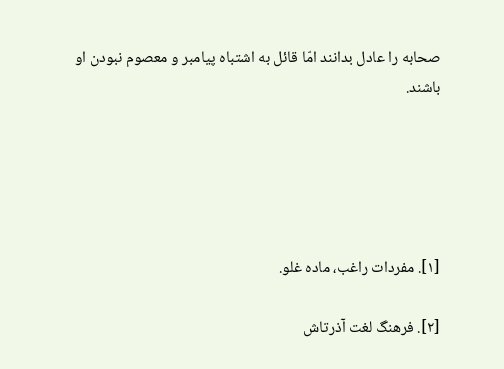صحابه را عادل بدانند امّا قائل به اشتباه پیامبر و معصوم نبودن او باشند.





[۱]. مفردات راغب، ماده غلو.

[۲]. فرهنگ لغت آذرتاش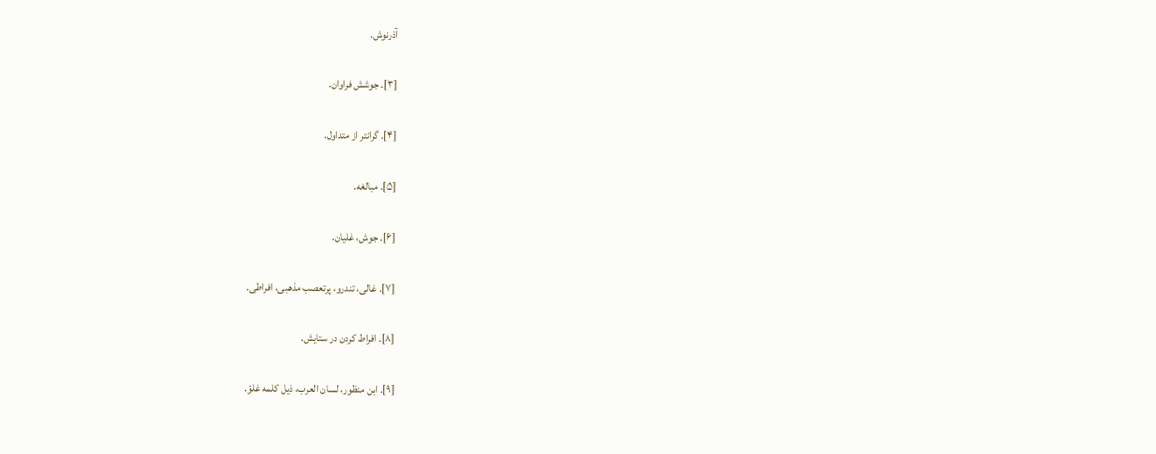آذرنوش.

[۳]. جوشش فراوان.

[۴]. گرانتر از متداول.

[۵]. مبالغه.

[۶]. جوش، غلیان.

[۷]. غالى، تندرو، پرتعصب مذهبى، افراطى.

[۸]. افراط کردن در ستایش.

[۹]. ابن منظور، لسان العرب، ذیل کلمه غلوّ.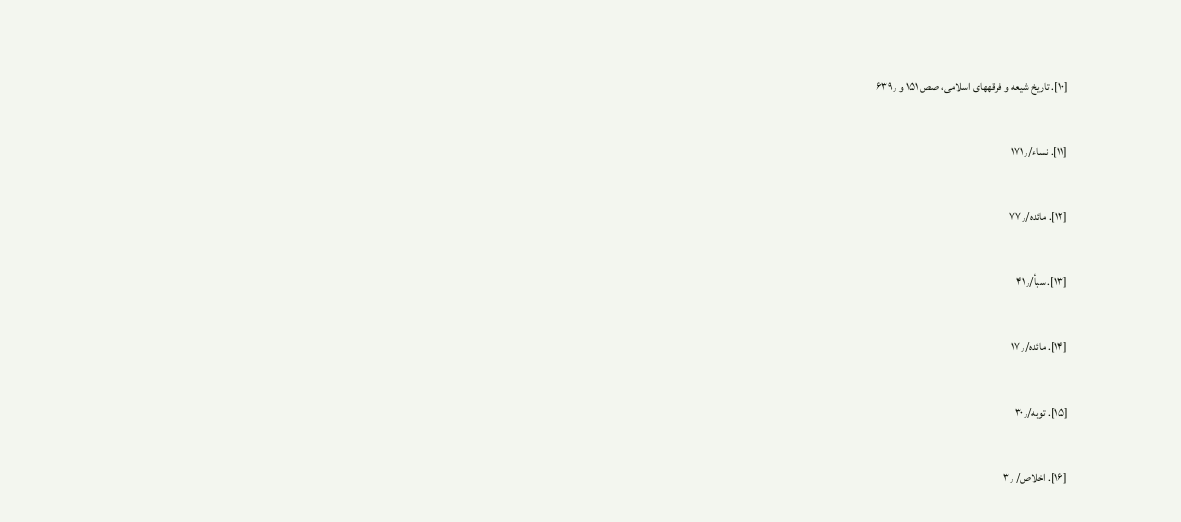[۱۰]. تاریخ شیعه و فرقههاى اسلامى، صص ۱۵۱ و ۶۳۹٫

[۱۱]. نساء/۱۷۱٫

[۱۲]. مائده/۷۷٫

[۱۳]. سبأ/۴۱٫

[۱۴]. مائده/۱۷٫

[۱۵]. توبه/۳۰٫

[۱۶]. اخلاص/ ۳٫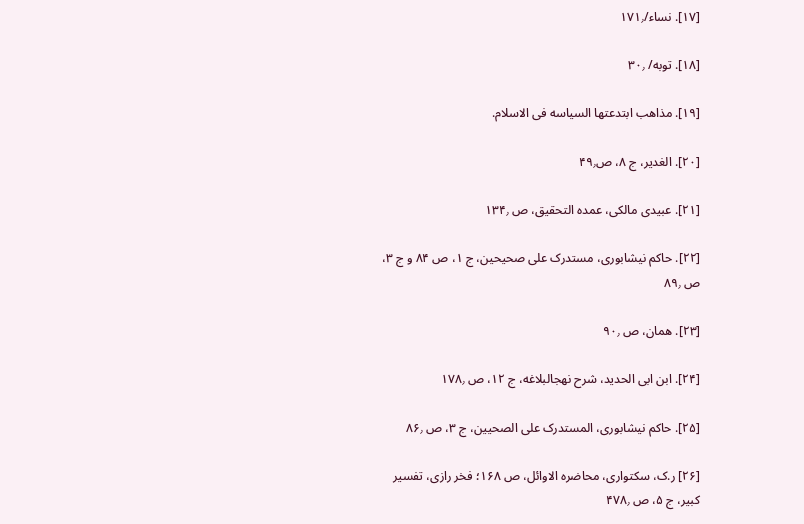[۱۷]. نساء/۱۷۱٫

[۱۸]. توبه/ ۳۰٫

[۱۹]. مذاهب ابتدعتها السیاسه فى الاسلام.

[۲۰]. الغدیر، ج ۸، ص۴۹٫

[۲۱]. عبیدى مالکى، عمده التحقیق، ص ۱۳۴٫

[۲۲]. حاکم نیشابورى، مستدرک على صحیحین، ج ۱، ص ۸۴ و ج ۳، ص ۸۹٫

[۲۳]. همان، ص ۹۰٫

[۲۴]. ابن ابى الحدید، شرح نهجالبلاغه، ج ۱۲، ص ۱۷۸٫

[۲۵]. حاکم نیشابورى، المستدرک على الصحیین، ج ۳، ص ۸۶٫

[۲۶] ر.ک، سکتوارى، محاضره الاوائل، ص ۱۶۸؛ فخر رازى، تفسیر کبیر، ج ۵، ص ۴۷۸٫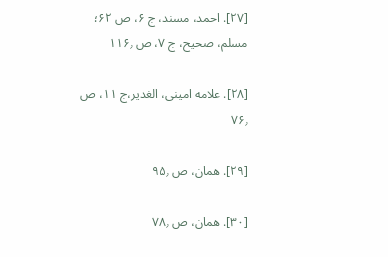[۲۷]. احمد، مسند، ج ۶، ص ۶۲؛ مسلم، صحیح، ج ۷، ص ۱۱۶٫

[۲۸]. علامه امینى، الغدیر،ج ۱۱، ص ۷۶٫

[۲۹]. همان، ص ۹۵٫

[۳۰]. همان، ص ۷۸٫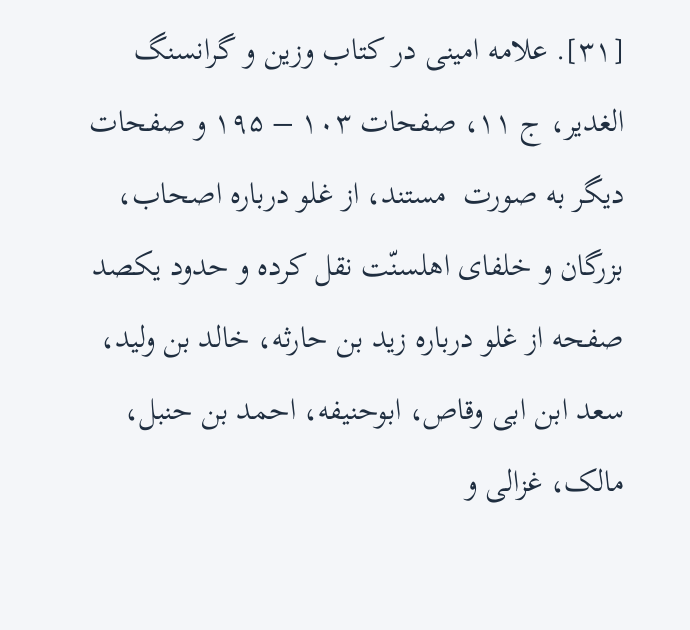[۳۱]. علامه امینى در کتاب وزین و گرانسنگ الغدیر، ج ۱۱، صفحات ۱۰۳ – ۱۹۵ و صفحات دیگر به صورت  مستند، از غلو درباره اصحاب، بزرگان و خلفاى اهلسنّت نقل کرده و حدود یکصد صفحه از غلو درباره زید بن حارثه، خالد بن ولید، سعد ابن ابى وقاص، ابوحنیفه، احمد بن حنبل، مالک، غزالى و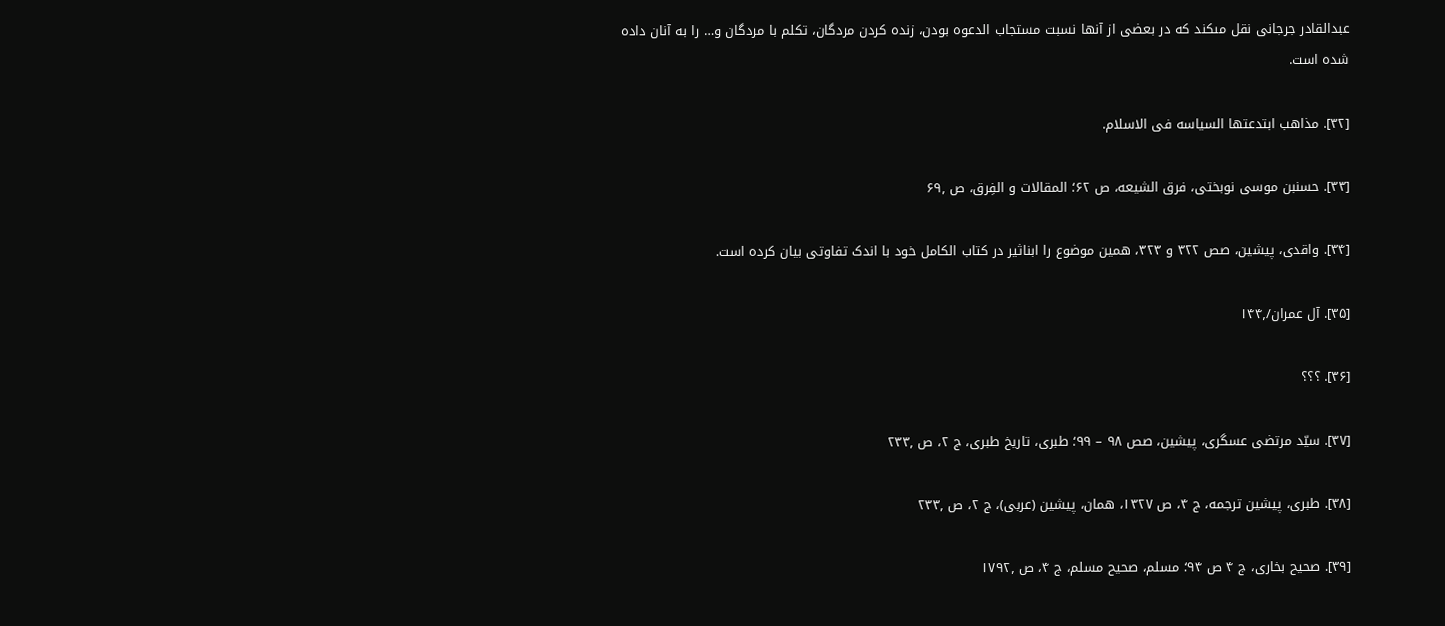عبدالقادر جرجانى نقل مىکند که در بعضى از آنها نسبت مستجاب الدعوه بودن، زنده کردن مردگان، تکلم با مردگان و… را به آنان داده شده است.

[۳۲]. مذاهب ابتدعتها السیاسه فى الاسلام.

[۳۳]. حسنبن موسى نوبختى، فرق الشیعه، ص ۶۲؛ المقالات و الفِرق، ص ۶۹٫

[۳۴]. واقدى، پیشین، صص ۳۲۲ و ۳۲۳، همین موضوع را ابناثیر در کتاب الکامل خود با اندک تفاوتى بیان کرده است.

[۳۵]. آل عمران/۱۴۴٫

[۳۶]. ؟؟؟

[۳۷]. سیّد مرتضى عسگرى، پیشین، صص ۹۸ – ۹۹؛ طبرى، تاریخ طبرى، ج ۲، ص ۲۳۳٫

[۳۸]. طبرى، پیشین ترجمه، ج ۴، ص ۱۳۲۷، همان، پیشین (عربى)، ج ۲، ص ۲۳۳٫

[۳۹]. صحیح بخارى، ج ۴ ص ۹۴؛ مسلم، صحیح مسلم، ج ۴، ص ۱۷۹۲٫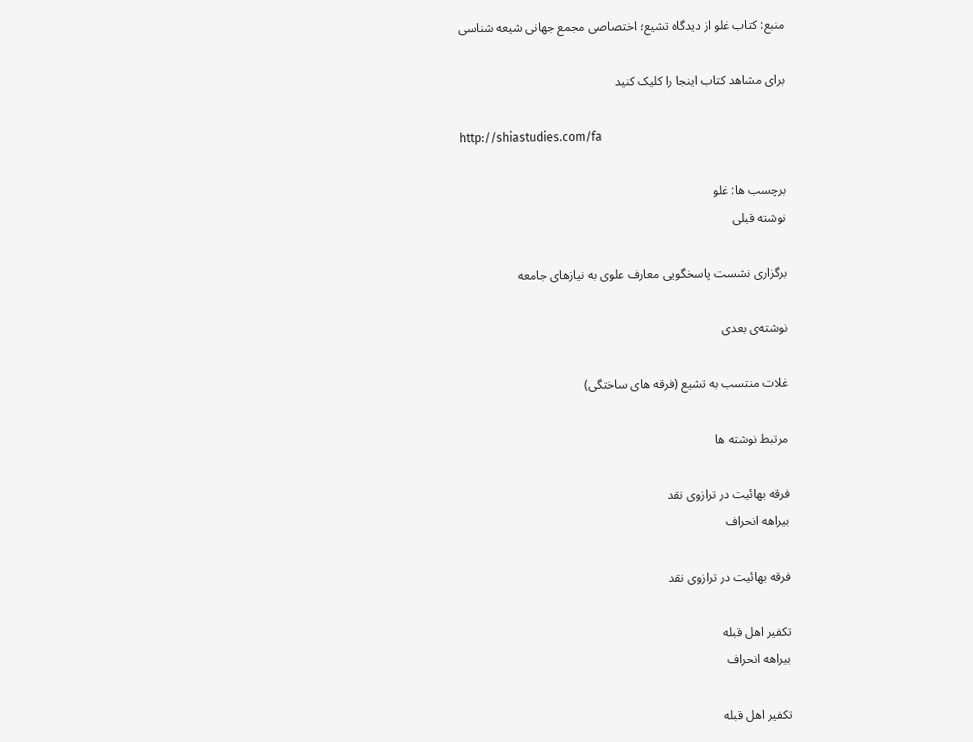منبع: کتاب غلو از دیدگاه تشیع؛ اختصاصی مجمع جهانی شیعه شناسی

برای مشاهد کتاب اینجا را کلیک کنید

http://shiastudies.com/fa

برچسب ها: غلو
نوشته قبلی

برگزاری نشست پاسخگویی معارف علوی به نیازهای جامعه

نوشته‌ی بعدی

غلات منتسب به تشیع (فرقه هاى ساختگى)

مرتبط نوشته ها

فرقه بهائیت در ترازوی نقد
بیراهه انحراف

فرقه بهائیت در ترازوی نقد

تکفیر اهل قبله
بیراهه انحراف

تکفیر اهل قبله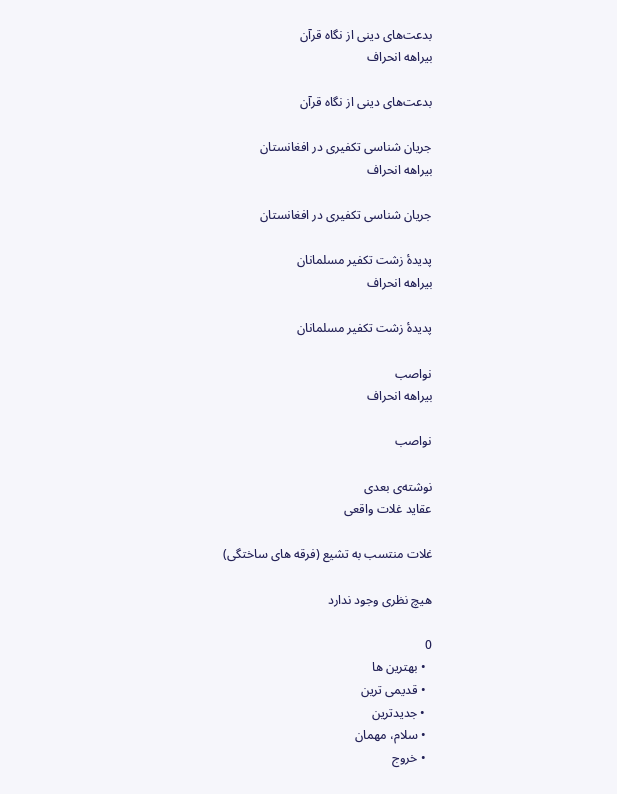بدعت‌های دینی از نگاه قرآن
بیراهه انحراف

بدعت‌های دینی از نگاه قرآن

جریان شناسى تکفیرى در افغانستان
بیراهه انحراف

جریان شناسى تکفیرى در افغانستان

پدیدۀ زشت تکفیر مسلمانان
بیراهه انحراف

پدیدۀ زشت تکفیر مسلمانان

نواصب
بیراهه انحراف

نواصب

نوشته‌ی بعدی
عقاید غلات واقعى

غلات منتسب به تشیع (فرقه هاى ساختگى)

هیچ نظری وجود ندارد

0
  • بهترین ها
  • قدیمی ترین
  • جدیدترین
  • سلام، مهمان
  • خروج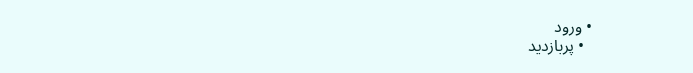• ورود
  • پربازدید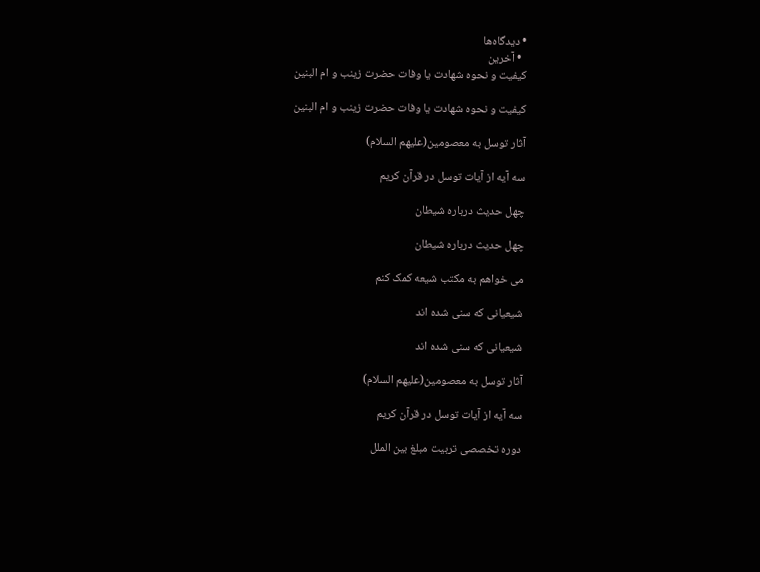• دیدگاه‌ها
  • آخرین
کیفیت و نحوه شهادت یا وفات حضرت زینب و ام البنین

کیفیت و نحوه شهادت یا وفات حضرت زینب و ام البنین

آثار توسل به معصومین(علیهم السلام)

سه آیه از آیات توسل در قرآن کریم

چهل حدیث درباره شیطان

چهل حدیث درباره شیطان

می خواهم به مکتب شیعه کمک کنم

شیعیانی که سنی شده اند

شیعیانی که سنی شده اند

آثار توسل به معصومین(علیهم السلام)

سه آیه از آیات توسل در قرآن کریم

دوره تخصصی تربیت مبلغ بین الملل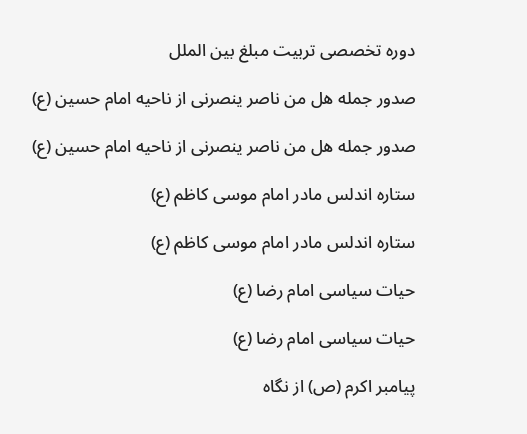دوره تخصصی تربیت مبلغ بین الملل

صدور جمله هل من ناصر ینصرنی از ناحیه امام حسین (ع)

صدور جمله هل من ناصر ینصرنی از ناحیه امام حسین (ع)

ستاره اندلس مادر امام موسی کاظم (ع)

ستاره اندلس مادر امام موسی کاظم (ع)

حیات سیاسی امام رضا (ع)

حیات سیاسی امام رضا (ع)

پیامبر اکرم (ص) از نگاه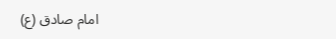امام صادق (ع)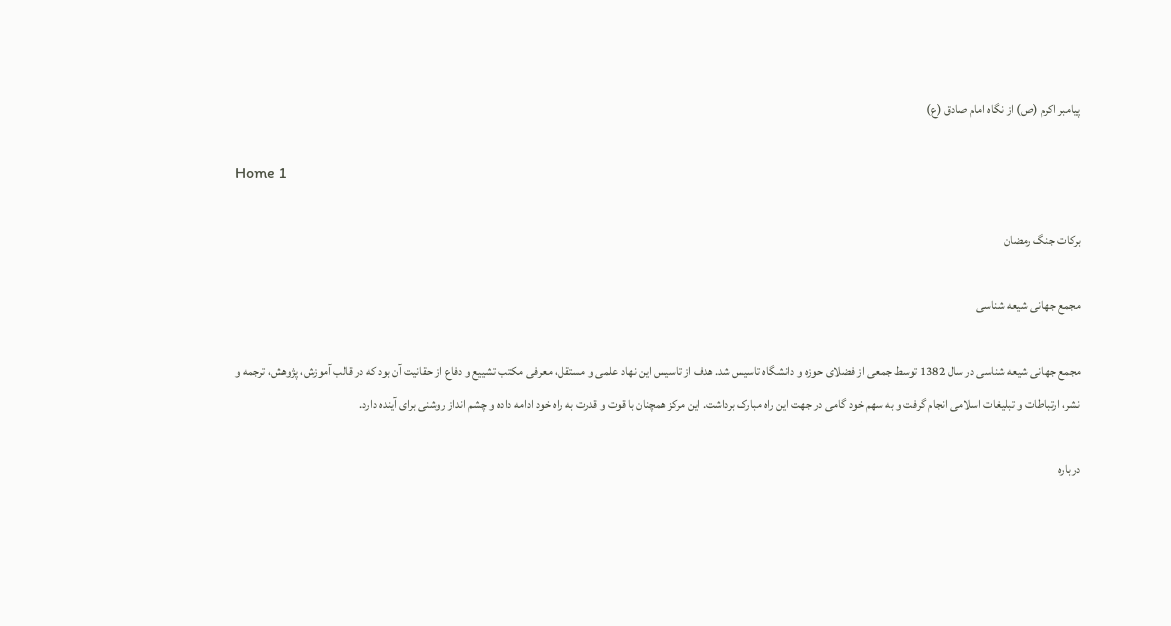پیامبر اکرم (ص) از نگاه امام صادق (ع)

Home 1

برکات جنگ رمضان

مجمع جهانی شیعه شناسی

مجمع جهانی شیعه شناسی در سال 1382 توسط جمعی از فضلای حوزه و دانشگاه تاسیس شد. هدف از تاسیس این نهاد علمی و مستقل، معرفی مکتب تشییع و دفاع از حقانیت آن بود که در قالب آموزش، پژوهش، ترجمه و نشر، ارتباطات و تبلیغات اسلامی انجام گرفت و به سهم خود گامی در جهت این راه مبارک برداشت. این مرکز همچنان با قوت و قدرت به راه خود ادامه داده و چشم انداز روشنی برای آینده دارد.

درباره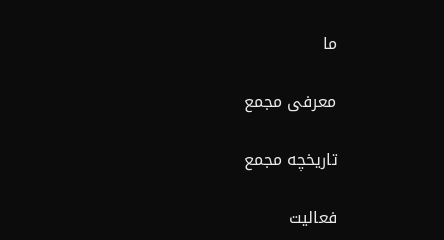ما

معرفی مجمع

تاریخچه مجمع

فعالیت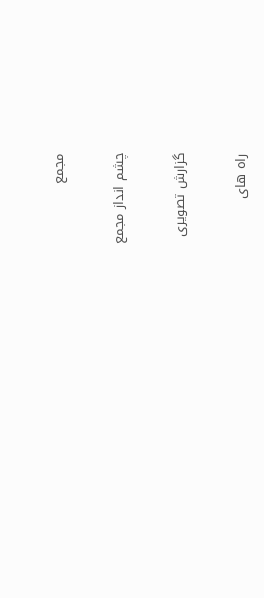مجمع

چشم انداز مجمع

گزارش تصویری

راه های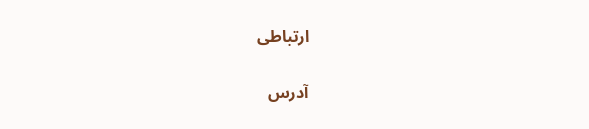ارتباطی

آدرس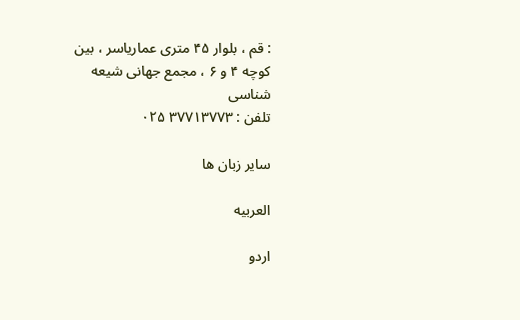: قم ، بلوار ۴۵ متری عماریاسر ، بین کوچه ۴ و ۶ ، مجمع جهانی شیعه شناسی
تلفن : ۳۷۷۱۳۷۷۳ ۰۲۵

سایر زبان ها

العربیه

اردو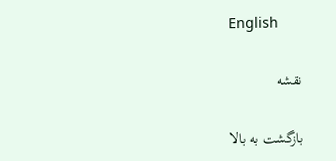English

نقشه

بازگشت به بالا